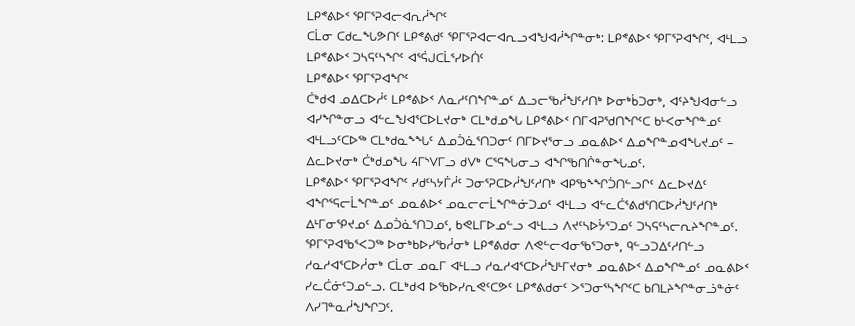ᒪᑭᕝᕕᐅᑉ ᕿᒥᕐᕈᐊᓕᐊᕆᓲᖏᑦ
ᑕᒫᓂ ᑕᑯᓚᖓᕗᑎᑦ ᒪᑭᕝᕕᑯᑦ ᕿᒥᕐᕈᐊᓕᐊᕆᓗᐊᖑᐊᓲᖏᓐᓂᒃ: ᒪᑭᕝᕕᐅᑉ ᕿᒥᕐᕈᐊᖏᑦ, ᐊᒻᒪᓗ ᒪᑭᕝᕕᐅᑉ ᑐᓴᕋᑦᓴᖏᑦ ᐊᕐᕌᒍᑕᒫᕐᓯᐅᑏᑦ
ᒪᑭᕝᕕᐅᑉ ᕿᒥᕐᕈᐊᖏᑦ
ᑖᒃᑯᐊ ᓄᐃᑕᐅᓲᑦ ᒪᑭᕝᕕᐅᑉ ᐱᓇᓱᑦᑎᖏᓐᓄᑦ ᐃᓗᓕᖃᓲᖑᑦᓱᑎᒃ ᐅᓂᒃᑳᑐᓂᒃ, ᐊᑦᔨᖑᐊᓂᓪᓗ ᐊᓯᖏᓐᓂᓗ ᐊᓪᓚᖑᐊᕐᑕᐅᒪᔪᓂᒃ ᑕᒪᒃᑯᓄᖓ ᒪᑭᕝᕕᐅᑉ ᑎᒥᐊᕈᖁᑎᖏᑦᑕ ᑲᒻᐸᓂᖏᓐᓄᑦ ᐊᒻᒪᓗᑦᑕᐅᖅ ᑕᒪᒃᑯᓇᖕᖓᑦ ᐃᓄᑑᓈᕐᑎᑐᓂᑦ ᑎᒥᐅᔪᕐᓂᓗ ᓄᓇᕕᐅᑉ ᐃᓄᖏᓐᓄᐊᖓᔪᓄᑦ – ᐃᓚᐅᔪᓂᒃ ᑖᒃᑯᓄᖓ ᔦᒥᔅᐯᒥᓗ ᑯᐯᒃ ᑕᕐᕋᖓᓂᓗ ᐊᖏᖃᑎᒌᓐᓂᖓᓄᑦ.
ᒪᑭᕝᕕᐅᑉ ᕿᒥᕐᕈᐊᖏᑦ ᓯᑯᑦᓴᔭᒦᓲᑦ ᑐᓂᕐᕈᑕᐅᓲᖑᑦᓱᑎᒃ ᐊᑭᖃᖕᖏᑑᑎᓪᓗᒋᑦ ᐃᓚᐅᔪᐃᑦ ᐊᖏᕐᕋᓕᒫᖏᓐᓄᑦ ᓄᓇᕕᐅᑉ ᓄᓇᓕᓕᒫᖏᓐᓃᑐᓄᑦ ᐊᒻᒪᓗ ᐊᓪᓚᑖᕐᕕᑯᕐᑎᑕᐅᓲᖑᑦᓱᑎᒃ ᐃᒻᒥᓂᕿᔪᓄᑦ ᐃᓄᑑᓈᕐᑎᑐᓄᑦ, ᑲᕙᒪᒥᐅᓄᓪᓗ ᐊᒻᒪᓗ ᐱᔪᑦᓴᐅᔮᕐᑐᓄᑦ ᑐᓴᕋᑦᓴᓕᕆᔨᖏᓐᓄᑦ.
ᕿᒥᕐᕈᐊᖃᕐᐸᑐᖅ ᐅᓂᒃᑲᐅᓯᖃᓲᓂᒃ ᒪᑭᕝᕕᑯᓂ ᐱᕙᓪᓕᐊᓂᖃᕐᑐᓂᒃ, ᑫᓪᓗᑐᐃᑦᓱᑎᓪᓗ ᓱᓇᓱᐊᕐᑕᐅᓲᓂᒃ ᑕᒫᓂ ᓄᓇᒥ ᐊᒻᒪᓗ ᓱᓇᓱᐊᕐᑕᐅᓲᖑᒻᒥᔪᓂᒃ ᓄᓇᕕᐅᑉ ᐃᓄᖏᓐᓄᑦ ᓄᓇᕕᐅᑉ ᓯᓚᑖᓃᑦᑐᓄᓪᓗ. ᑕᒪᒃᑯᐊ ᐅᖃᐅᓯᕆᕙᑦᑕᕗᑦ ᒪᑭᕝᕕᑯᓂᑦ ᐳᕐᑐᓂᕐᓴᖏᑦᑕ ᑲᑎᒪᔨᖏᓐᓂᓘᓐᓃᑦ ᐱᓯᒣᓐᓇᓲᖑᖏᑐᑦ.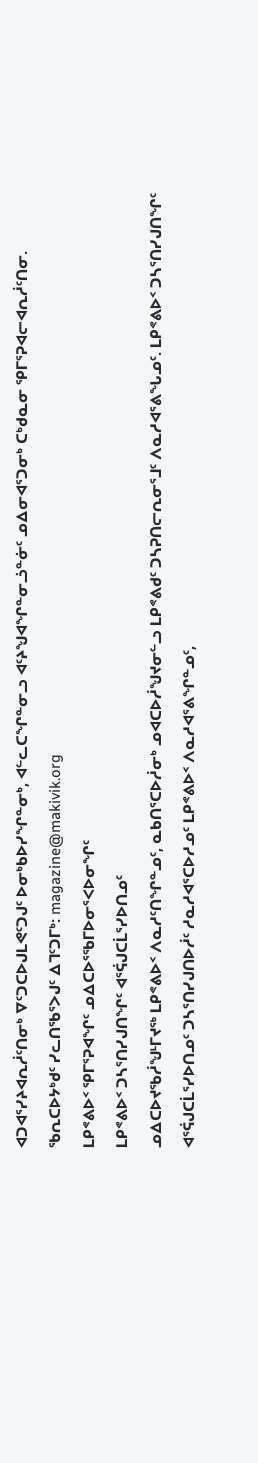ᐊᑐᐊᕐᓯᔨᐊᕆᓲᑦᑎᓂᒃ ᐁᑦᑐᑕᐅᒍᒪᕙᑦᑐᒍᑦ ᐅᓂᒃᑲᐅᓯᖏᓐᓂᒃ, ᐊᓪᓚᑕᖏᓐᓂᓗ ᐊᑦᔨᖑᐊᖏᓐᓂᓘᓐᓃᑦ ᓄᐃᓂᐊᕐᑐᓂᒃ ᑕᒃᑯᓇᓂ ᕿᒥᕐᕈᐊᓕᐊᕆᓲᑦᑎᓂ.
ᖃᕆᑕᐅᔭᒃᑯᑦ ᓯᓚᑎᖃᕐᐳᒍᑦ ᐃᒣᑦᑐᒥᒃ: magazine@makivik.org
ᒪᑭᕝᕕᐅᑉ ᕿᒥᕐᕈᐊᖏᑦ ᓄᐃᑕᐅᕐᖃᒥᐅᓂᕐᐸᐅᓂᖏᑦ
ᒪᑭᕝᕕᐅᑉ ᑐᓴᕐᑎᓯᒍᑎᖏᑦ ᐊᕐᕌᒍᑕᒫᕐᓯᐅᑎᓄᑦ
ᓄᐃᑕᐅᔪᖃᓲᖑᒻᒥᔪᖅ ᒪᑭᕝᕕᐅᑉ ᐱᓇᓱᑦᑎᖏᓐᓄᑦ, ᓇᑲᑎᕐᑕᐅᓲᓂᒃ ᓄᐊᑕᐅᓲᖑᔪᓂᓪᓗ ᒪᑭᕝᕕᑯᑦ ᑐᓴᕈᑎᓕᕆᓂᕐᒧᑦ ᐱᓇᓱᐊᕐᕕᖓᓄᑦ. ᒪᑭᕝᕕᐅᑉ ᑐᓴᕐᑎᓯᒍᑎᖏᑦ ᐊᕐᕌᒍᑕᒫᕐᓯᐅᑎᓄᑦ ᑐᓴᕐᑎᓯᒍᑎᐅᓲᑦ ᓱᓇᓱᐊᕐᑕᐅᓱᓄᑦ ᒪᑭᕝᕕᐅᑉ ᐱᓇᓱᐊᕐᕕᖏᓐᓄᑦ,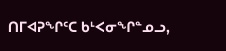ᑎᒥᐊᕈᖏᑦᑕ ᑲᒻᐸᓂᖏᓐᓄᓗ,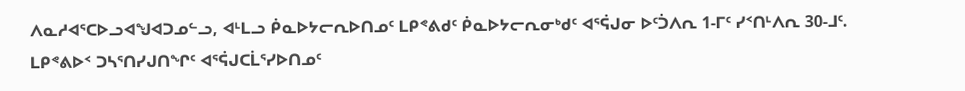ᐱᓇᓱᐊᕐᑕᐅᓗᐊᖑᐊᑐᓄᓪᓗ, ᐊᒻᒪᓗ ᑮᓇᐅᔭᓕᕆᐅᑎᓄᑦ ᒪᑭᕝᕕᑯᑦ ᑮᓇᐅᔭᓕᕆᓂᒃᑯᑦ ᐊᕐᕌᒍᓂ ᐅᑦᑑᐱᕆ 1-ᒥᑦ ᓯᑉᑎᒻᐱᕆ 30-ᒧᑦ.
ᒪᑭᕝᕕᐅᑉ ᑐᓴᕐᑎᓯᒍᑎᖏᑦ ᐊᕐᕌᒍᑕᒫᕐᓯᐅᑎᓄᑦ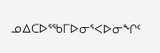ᓄᐃᑕᐅᕐᖃᒥᐅᓂᕐᐸᐅᓂᖏᑦ